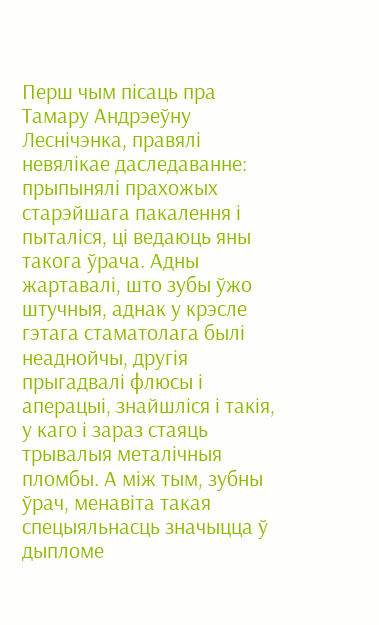Перш чым пісаць пра Тамару Андрэеўну Леснічэнка, правялі невялікае даследаванне: прыпынялі прахожых старэйшага пакалення і пыталіся, ці ведаюць яны такога ўрача. Адны жартавалі, што зубы ўжо штучныя, аднак у крэсле гэтага стаматолага былі неаднойчы, другія прыгадвалі флюсы і аперацыі, знайшліся і такія, у каго і зараз стаяць трывалыя металічныя пломбы. А між тым, зубны ўрач, менавіта такая спецыяльнасць значыцца ў дыпломе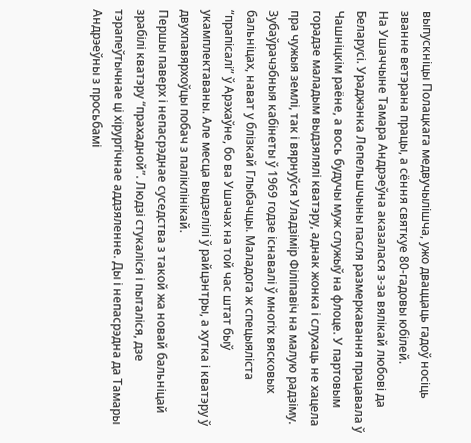выпускніцы Полацкага медвучылішча, ужо дваццаць гадоў носіць званне ветэрана працы, а сёння святкуе 80-гадовы юбілей.
На Ушаччыне Тамара Андрэеўна аказалася з-за вялікай любові да Беларусі. Ураджэнка Лепельшчыны пасля размеркавання працавала ў Чашніцкім раёне, а вось будучы муж служыў на флоце. У партовым горадзе маладым выдзялялі кватэру, аднак жонка і слухаць не хацела пра чужыя землі, так і вярнуўся Уладзімір Філіпавіч на малую радзіму.
Зубаўрачэбныя кабінеты ў 1969 годзе існавалі ў многіх вясковых бальніцах, нават у блізкай Глыбачцы. Маладога ж спецыяліста “прапісалі” ў Арэхаўне, бо ва Ушачах на той час штат быў укамплектаваны. Але месца выдзелілі ў райцэнтры, а хутка і кватэру ў двухпавярхоўцы побач з паліклінікай.
Першы паверх і непасрэднае суседства з такой жа новай бальніцай зрабілі кватэру “прахадной”. Людзі стукаліся і пыталіся, дзе тэрапеўтычнае ці хірургічнае аддзяленне. Ды і непасрэдна да Тамары Андрэеўны з просьбамі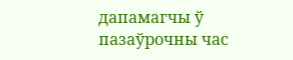дапамагчы ў пазаўрочны час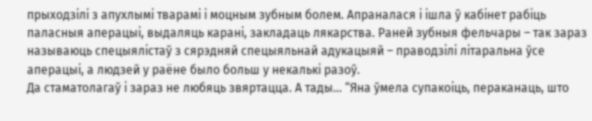прыходзілі з апухлымі тварамі і моцным зубным болем. Апраналася і ішла ў кабінет рабіць паласныя аперацыі, выдаляць карані, закладаць лякарства. Раней зубныя фельчары – так зараз называюць спецыялістаў з сярэдняй спецыяльнай адукацыяй – праводзілі літаральна ўсе аперацыі, а людзей у раёне было больш у некалькі разоў.
Да стаматолагаў і зараз не любяць звяртацца. А тады… “Яна ўмела супакоіць, пераканаць, што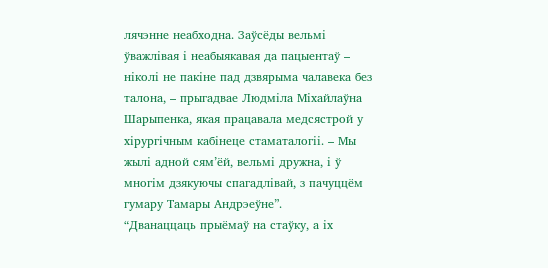лячэнне неабходна. Заўсёды вельмі ўважлівая і неабыякавая да пацыентаў – ніколі не пакіне пад дзвярыма чалавека без талона, – прыгадвае Людміла Міхайлаўна Шарыпенка, якая працавала медсястрой у хірургічным кабінеце стаматалогіі. – Мы жылі адной сям’ёй, вельмі дружна, і ў многім дзякуючы спагадлівай, з пачуццём гумару Тамары Андрэеўне”.
“Дванаццаць прыёмаў на стаўку, а іх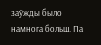заўжды было намнога больш. Па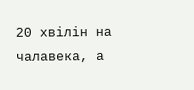20 хвілін на чалавека, а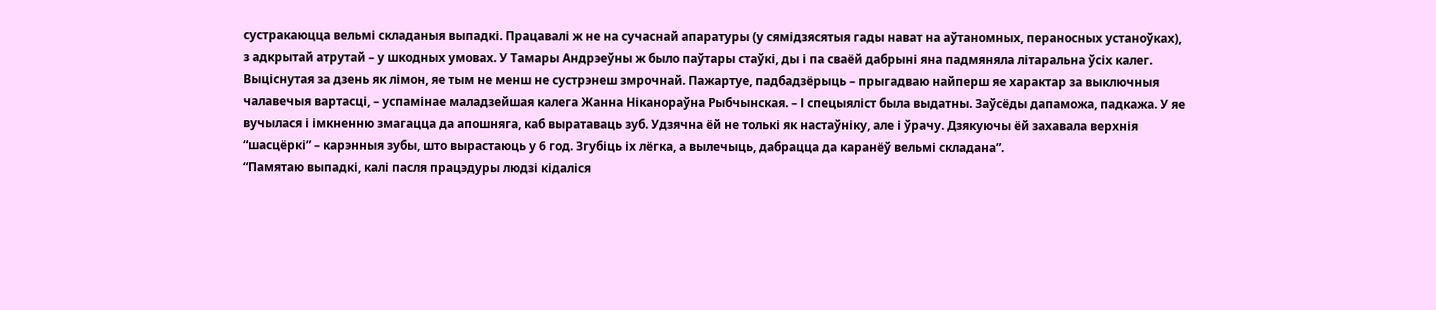сустракаюцца вельмі складаныя выпадкі. Працавалі ж не на сучаснай апаратуры (у сямідзясятыя гады нават на аўтаномных, пераносных устаноўках), з адкрытай атрутай – у шкодных умовах. У Тамары Андрэеўны ж было паўтары стаўкі, ды і па сваёй дабрыні яна падмяняла літаральна ўсіх калег. Выціснутая за дзень як лімон, яе тым не менш не сустрэнеш змрочнай. Пажартуе, падбадзёрыць – прыгадваю найперш яе характар за выключныя чалавечыя вартасці, – успамінае маладзейшая калега Жанна Ніканораўна Рыбчынская. – І спецыяліст была выдатны. Заўсёды дапаможа, падкажа. У яе вучылася і імкненню змагацца да апошняга, каб выратаваць зуб. Удзячна ёй не толькі як настаўніку, але і ўрачу. Дзякуючы ёй захавала верхнія “шасцёркі” – карэнныя зубы, што вырастаюць у 6 год. Згубіць іх лёгка, а вылечыць, дабрацца да каранёў вельмі складана”.
“Памятаю выпадкі, калі пасля працэдуры людзі кідаліся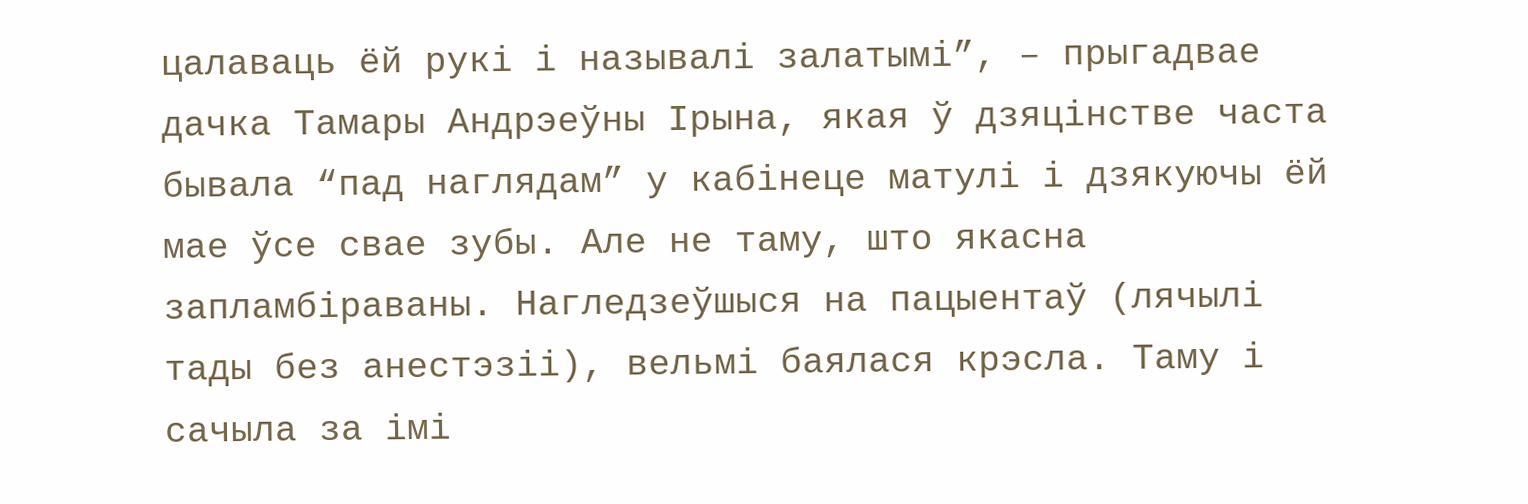цалаваць ёй рукі і называлі залатымі”, – прыгадвае дачка Тамары Андрэеўны Ірына, якая ў дзяцінстве часта бывала “пад наглядам” у кабінеце матулі і дзякуючы ёй мае ўсе свае зубы. Але не таму, што якасна запламбіраваны. Нагледзеўшыся на пацыентаў (лячылі тады без анестэзіі), вельмі баялася крэсла. Таму і сачыла за імі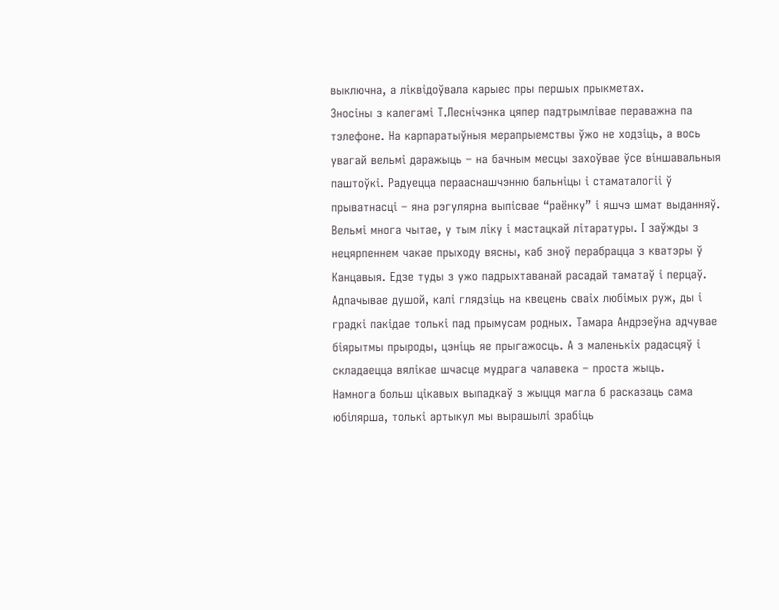выключна, а ліквідоўвала карыес пры першых прыкметах.
Зносіны з калегамі Т.Леснічэнка цяпер падтрымлівае пераважна па тэлефоне. На карпаратыўныя мерапрыемствы ўжо не ходзіць, а вось увагай вельмі даражыць – на бачным месцы захоўвае ўсе віншавальныя паштоўкі. Радуецца перааснашчэнню бальніцы і стаматалогіі ў прыватнасці – яна рэгулярна выпісвае “раёнку” і яшчэ шмат выданняў. Вельмі многа чытае, у тым ліку і мастацкай літаратуры. І заўжды з нецярпеннем чакае прыходу вясны, каб зноў перабрацца з кватэры ў Канцавыя. Едзе туды з ужо падрыхтаванай расадай таматаў і перцаў. Адпачывае душой, калі глядзіць на квецень сваіх любімых руж, ды і градкі пакідае толькі пад прымусам родных. Тамара Андрэеўна адчувае біярытмы прыроды, цэніць яе прыгажосць. А з маленькіх радасцяў і складаецца вялікае шчасце мудрага чалавека – проста жыць.
Намнога больш цікавых выпадкаў з жыцця магла б расказаць сама юбілярша, толькі артыкул мы вырашылі зрабіць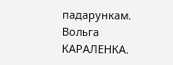падарункам.
Вольга КАРАЛЕНКА.